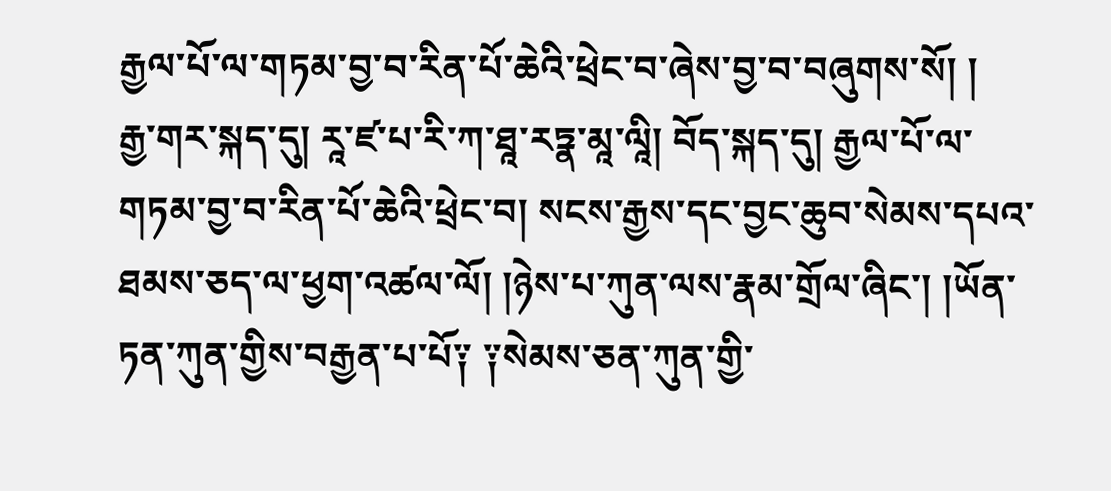རྒྱལ་པོ་ལ་གཏམ་བྱ་བ་རིན་པོ་ཆེའི་ཕྲེང་བ་ཞེས་བྱ་བ་བཞུགས་སོ། །
རྒྱ་གར་སྐད་དུ། རཱ་ཛ་པ་རི་ཀ་ཐཱ་རཏྣ་མཱ་ལཱི། བོད་སྐད་དུ། རྒྱལ་པོ་ལ་གཏམ་བྱ་བ་རིན་པོ་ཆེའི་ཕྲེང་བ། སངས་རྒྱས་དང་བྱང་ཆུབ་སེམས་དཔའ་ཐམས་ཅད་ལ་ཕྱག་འཚལ་ལོ། །ཉེས་པ་ཀུན་ལས་རྣམ་གྲོལ་ཞིང་། །ཡོན་ཏན་ཀུན་གྱིས་བརྒྱན་པ་པོ༑ ༑སེམས་ཅན་ཀུན་གྱི་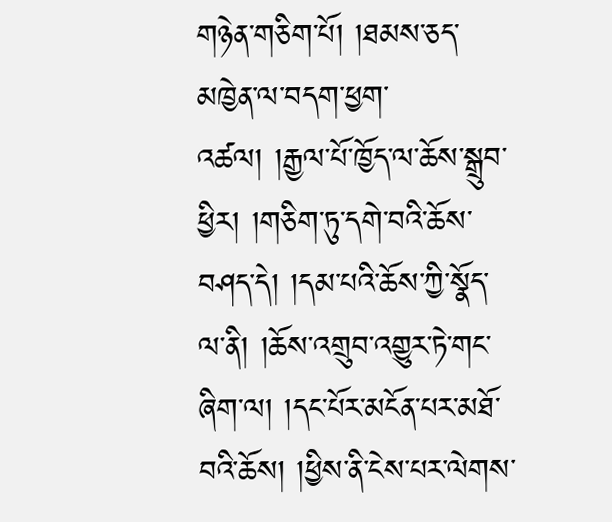གཉེན་གཅིག་པོ། །ཐམས་ཅད་མཁྱེན་ལ་བདག་ཕྱག་འཚལ། །རྒྱལ་པོ་ཁྱོད་ལ་ཆོས་སྒྲུབ་ཕྱིར། །གཅིག་ཏུ་དགེ་བའི་ཆོས་བཤད་དེ། །དམ་པའི་ཆོས་ཀྱི་སྣོད་ལ་ནི། །ཆོས་འགྲུབ་འགྱུར་ཏེ་གང་ཞིག་ལ། །དང་པོར་མངོན་པར་མཐོ་བའི་ཆོས། །ཕྱིས་ནི་ངེས་པར་ལེགས་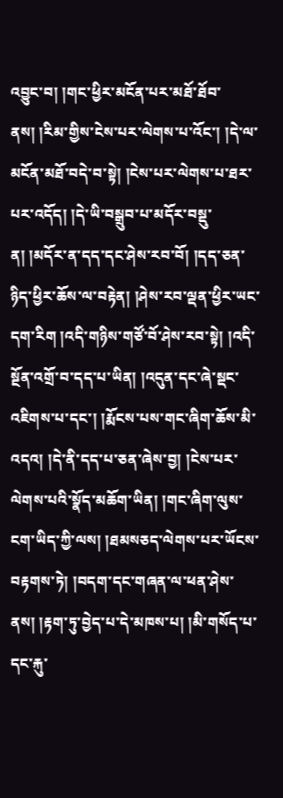འབྱུང་བ། །གང་ཕྱིར་མངོན་པར་མཐོ་ཐོབ་ནས། །རིམ་གྱིས་ངེས་པར་ལེགས་པ་འོང་། །དེ་ལ་མངོན་མཐོ་བདེ་བ་སྟེ། །ངེས་པར་ལེགས་པ་ཐར་པར་འདོད། །དེ་ཡི་བསྒྲུབ་པ་མདོར་བསྡུ་ན། །མདོར་ན་དད་དང་ཤེས་རབ་བོ། །དད་ཅན་ཉིད་ཕྱིར་ཆོས་ལ་བརྟེན། །ཤེས་རབ་ལྡན་ཕྱིར་ཡང་དག་རིག །འདི་གཉིས་གཙོ་བོ་ཤེས་རབ་སྟེ། །འདི་སྔོན་འགྲོ་བ་དད་པ་ཡིན། །འདུན་དང་ཞེ་སྡང་འཇིགས་པ་དང་། །རྨོངས་པས་གང་ཞིག་ཆོས་མི་འདའ། །དེ་ནི་དད་པ་ཅན་ཞེས་བྱ། །ངེས་པར་ལེགས་པའི་སྣོད་མཆོག་ཡིན། །གང་ཞིག་ལུས་ངག་ཡིད་ཀྱི་ལས། །ཐམསཅད་ལེགས་པར་ཡོངས་བརྟགས་ཏེ། །བདག་དང་གཞན་ལ་ཕན་ཤེས་ནས། །རྟག་ཏུ་བྱེད་པ་དེ་མཁས་པ། །མི་གསོད་པ་དང་རྐུ་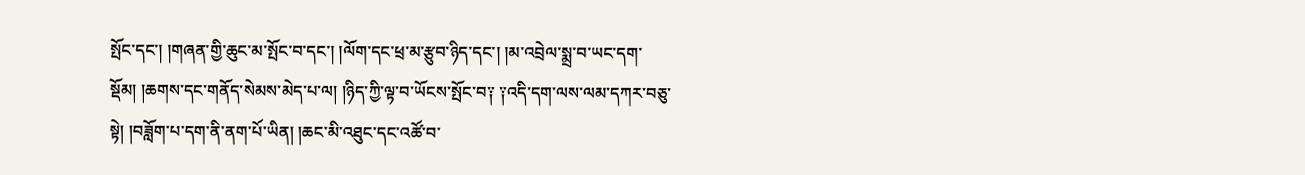སྤོང་དང་། །གཞན་གྱི་ཆུང་མ་སྤོང་བ་དང་། །ལོག་དང་ཕྲ་མ་རྩུབ་ཉིད་དང་། །མ་འབྲེལ་སྨྲ་བ་ཡང་དག་སྡོམ། །ཆགས་དང་གནོད་སེམས་མེད་པ་ལ། །ཉིད་ཀྱི་ལྟ་བ་ཡོངས་སྤོང་བ༑ ༑འདི་དག་ལས་ལམ་དཀར་བཅུ་སྟེ། །བཟློག་པ་དག་ནི་ནག་པོ་ཡིན། །ཆང་མི་འཐུང་དང་འཚོ་བ་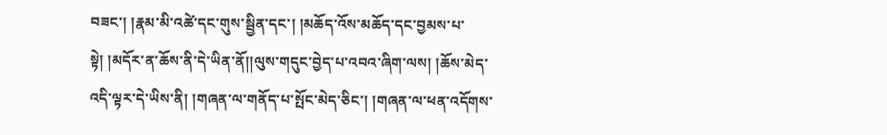བཟང་། །རྣམ་མི་འཚེ་དང་གུས་སྦྱིན་དང་། །མཆོད་འོས་མཆོད་དང་བྱམས་པ་སྟེ། །མདོར་ན་ཆོས་ནི་དེ་ཡིན་ནོ།།ལུས་གདུང་བྱེད་པ་འབའ་ཞིག་ལས། །ཆོས་མེད་འདི་ལྟར་དེ་ཡིས་ནི། །གཞན་ལ་གནོད་པ་སྤོང་མེད་ཅིང་། །གཞན་ལ་ཕན་འདོགས་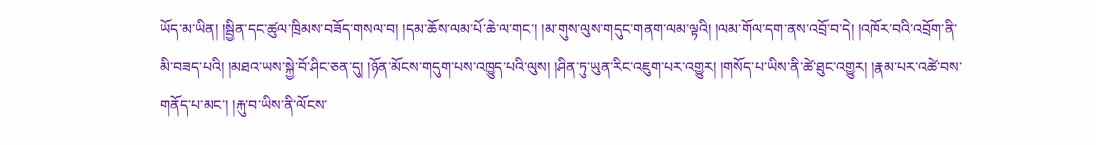ཡོད་མ་ཡིན། །སྦྱིན་དང་ཚུལ་ཁྲིམས་བཟོད་གསལ་བ། །དམ་ཆོས་ལམ་པོ་ཆེ་ལ་གང་། །མ་གུས་ལུས་གདུང་གནག་ལམ་ལྟའི། །ལམ་གོལ་དག་ནས་འབྲོ་བ་དེ། །འཁོར་བའི་འབྲོག་ནི་མི་བཟད་པའི། །མཐའ་ཡས་སྐྱེ་བོ་ཤིང་ཅན་དུ། །ཉོན་མོངས་གདུག་པས་འཁྱུད་པའི་ལུས། །ཤིན་ཏུ་ཡུན་རིང་འཇུག་པར་འགྱུར། །གསོད་པ་ཡིས་ནི་ཚེ་ཐུང་འགྱུར། །རྣམ་པར་འཚེ་བས་གནོད་པ་མང་། །རྐུ་བ་ཡིས་ནི་ལོངས་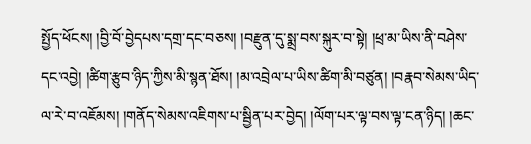སྤྱོད་ཕོངས། །བྱི་བོ་བྱེདཔས་དགྲ་དང་བཅས། །བརྫུན་དུ་སྨྲ་བས་སྐུར་བ་སྟེ། །ཕྲ་མ་ཡིས་ནི་བཤེས་དང་འབྱེ། །ཚིག་རྩུབ་ཉིད་ཀྱིས་མི་སྙན་ཐོས། །མ་འབྲེལ་པ་ཡིས་ཚིག་མི་བཙུན། །བརྣབ་སེམས་ཡིད་ལ་རེ་བ་འཇོམས། །གནོད་སེམས་འཇིགས་པ་སྦྱིན་པར་བྱེད། །ལོག་པར་ལྟ་བས་ལྟ་ངན་ཉིད། །ཆང་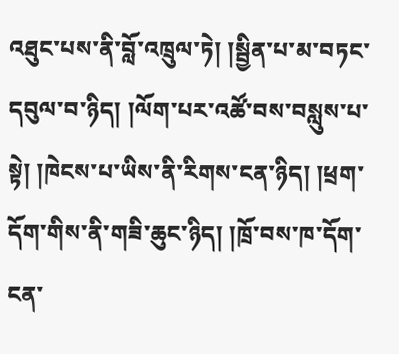འཐུང་པས་ནི་བློ་འཁྲུལ་ཏེ། །སྦྱིན་པ་མ་བཏང་དབུལ་བ་ཉིད། །ལོག་པར་འཚོ་བས་བསླུས་པ་སྟེ། །ཁེངས་པ་ཡིས་ནི་རིགས་ངན་ཉིད། །ཕྲག་དོག་གིས་ནི་གཟི་ཆུང་ཉིད། །ཁྲོ་བས་ཁ་དོག་ངན་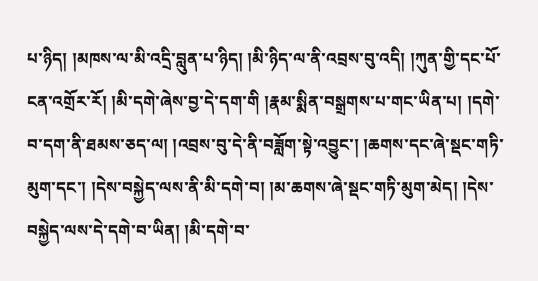པ་ཉིད། །མཁས་ལ་མི་འདྲི་བླུན་པ་ཉིད། །མི་ཉིད་ལ་ནི་འབྲས་བུ་འདི། །ཀུན་གྱི་དང་པོ་ངན་འགྲོར་རོ། །མི་དགེ་ཞེས་བྱ་དེ་དག་གི །རྣམ་སྨིན་བསྒྲགས་པ་གང་ཡིན་པ། །དགེ་བ་དག་ནི་ཐམས་ཅད་ལ། །འབྲས་བུ་དེ་ནི་བཟློག་སྟེ་འབྱུང་། །ཆགས་དང་ཞེ་སྡང་གཏི་མུག་དང་། །དེས་བསྐྱེད་ལས་ནི་མི་དགེ་བ། །མ་ཆགས་ཞེ་སྡང་གཏི་མུག་མེད། །དེས་བསྐྱེད་ལས་དེ་དགེ་བ་ཡིན། །མི་དགེ་བ་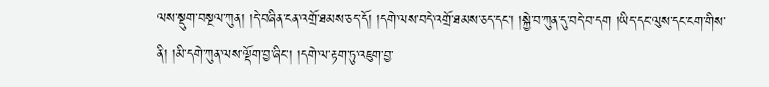ལས་སྡུག་བསྔལ་ཀུན། །དེ་བཞིན་ངན་འགྲོ་ཐམས་ཅད་དོ། །དགེ་ལས་བདེ་འགྲོ་ཐམས་ཅད་དང་། །སྐྱེ་བ་ཀུན་དུ་བདེ་བ་དག །ཡིད་དང་ལུས་དང་ངག་གིས་ནི། །མི་དགེ་ཀུན་ལས་ལྡོག་བྱ་ཞིང་། །དགེ་ལ་རྟག་ཏུ་འཇུག་བྱ་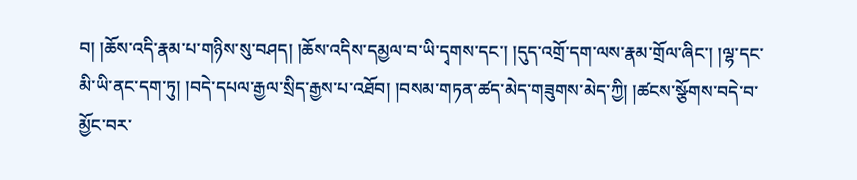བ། །ཆོས་འདི་རྣམ་པ་གཉིས་སུ་བཤད། །ཆོས་འདིས་དམྱལ་བ་ཡི་དྭགས་དང་། །དུད་འགྲོ་དག་ལས་རྣམ་གྲོལ་ཞིང་། །ལྷ་དང་མི་ཡི་ནང་དག་ཏུ། །བདེ་དཔལ་རྒྱལ་སྲིད་རྒྱས་པ་འཐོབ། །བསམ་གཏན་ཚད་མེད་གཟུགས་མེད་ཀྱི། །ཚངས་སྩོགས་བདེ་བ་མྱོང་བར་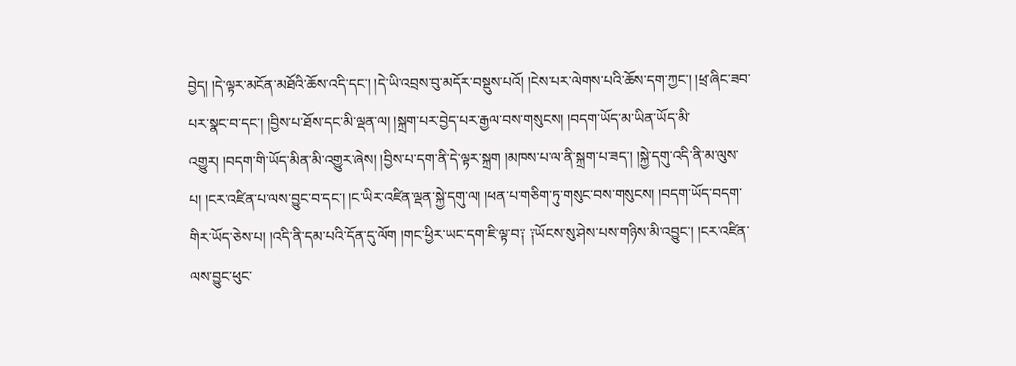བྱེད། །དེ་ལྟར་མངོན་མཐོའི་ཆོས་འདི་དང་། །དེ་ཡི་འབྲས་བུ་མདོར་བསྡུས་པའོ། །ངེས་པར་ལེགས་པའི་ཆོས་དག་ཀྱང་། །ཕྲ་ཞིང་ཟབ་པར་སྣང་བ་དང་། །བྱིས་པ་ཐོས་དང་མི་ལྡན་ལ། །སྐྲག་པར་བྱེད་པར་རྒྱལ་བས་གསུངས། །བདག་ཡོད་མ་ཡིན་ཡོད་མི་འགྱུར། །བདག་གི་ཡོད་མིན་མི་འགྱུར་ཞེས། །བྱིས་པ་དག་ནི་དེ་ལྟར་སྐྲག །མཁས་པ་ལ་ནི་སྐྲག་པ་ཟད་། །སྐྱེ་དགུ་འདི་ནི་མ་ལུས་པ། །ངར་འཛིན་པ་ལས་བྱུང་བ་དང་། །ང་ཡིར་འཛིན་ལྡན་སྐྱེ་དགུ་ལ། །ཕན་པ་གཅིག་ཏུ་གསུང་བས་གསུངས། །བདག་ཡོད་བདག་གིར་ཡོད་ཅེས་པ། །འདི་ནི་དམ་པའི་དོན་དུ་ལོག །གང་ཕྱིར་ཡང་དག་ཇི་ལྟ་བ༑ ༑ཡོངས་སུ་ཤེས་པས་གཉིས་མི་འབྱུང་། །ངར་འཛིན་ལས་བྱུང་ཕུང་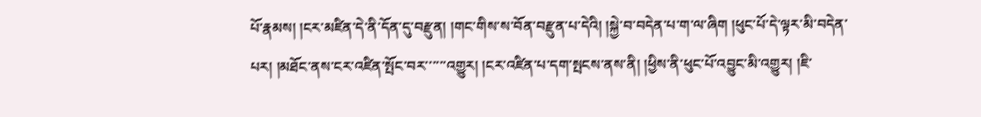པོ་རྣམས། །ངར་མཛིན་དེ་ནི་དོན་དུ་བརྫུན། །གང་གིས་ས་བོན་བརྫུན་པ་དེའི། །སྐྱེ་བ་བདེན་པ་ག་ལ་ཞིག །ཕུང་པོ་དེ་ལྟར་མི་བདེན་པར། །མཐོང་ནས་ངར་འཛིན་སྤོང་བར་་་་་་འགྱུར། །ངར་འཛིན་པ་དག་སྤངས་ནས་ནི། །ཕྱིས་ནི་ཕུང་པོ་འབྱུང་མི་འགྱུར། །ཇི་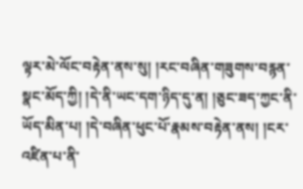ལྟར་མེ་ལོང་བརྟེན་ནས་སུ། །རང་བཞིན་གཟུགས་བརྙན་སྣང་མོད་ཀྱི། །དེ་ནི་ཡང་དག་ཉིད་དུ་ན། །ཅུང་ཟད་ཀྱང་ནི་ཡོད་མིན་པ། །དེ་བཞིན་ཕུང་པོ་རྣམས་བརྟེན་ནས། །ངར་འཛིན་པ་ནི་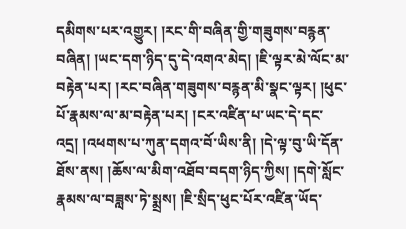དམིགས་པར་འགྱུར། །རང་གི་བཞིན་གྱི་གཟུགས་བརྙན་བཞིན། །ཡང་དག་ཉིད་དུ་དེ་འགའ་མེད། །ཇི་ལྟར་མེ་ལོང་མ་བརྟེན་པར། །རང་བཞིན་གཟུགས་བརྙན་མི་སྣང་ལྟར། །ཕུང་པོ་རྣམས་ལ་མ་བརྟེན་པར། །ངར་འཛིན་པ་ཡང་དེ་དང་འདྲ། །འཕགས་པ་ཀུན་དགའ་བོ་ཡིས་ནི། །དེ་ལྟ་བུ་ཡི་དོན་ཐོས་ནས། །ཆོས་ལ་མིག་འཐོབ་བདག་ཉིད་ཀྱིས། །དགེ་སློང་རྣམས་ལ་བཟླས་ཏེ་སྨྲས། །ཇི་སྲིད་ཕུང་པོར་འཛིན་ཡོད་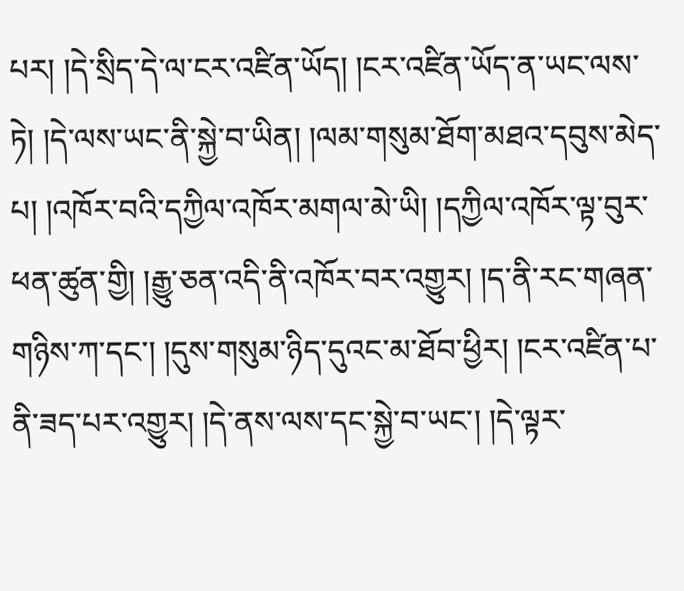པར། །དེ་སྲིད་དེ་ལ་ངར་འཛིན་ཡོད། །ངར་འཛིན་ཡོད་ན་ཡང་ལས་ཏེ། །དེ་ལས་ཡང་ནི་སྐྱེ་བ་ཡིན། །ལམ་གསུམ་ཐོག་མཐའ་དབུས་མེད་པ། །འཁོར་བའི་དཀྱིལ་འཁོར་མགལ་མེ་ཡི། །དཀྱིལ་འཁོར་ལྟ་བུར་ཕན་ཚུན་གྱི། །རྒྱུ་ཅན་འདི་ནི་འཁོར་བར་འགྱུར། །ད་ནི་རང་གཞན་གཉིས་ཀ་དང་། །དུས་གསུམ་ཉིད་དུའང་མ་ཐོབ་ཕྱིར། །ངར་འཛིན་པ་ནི་ཟད་པར་འགྱུར། །དེ་ནས་ལས་དང་སྐྱེ་བ་ཡང་། །དེ་ལྟར་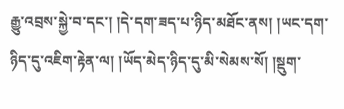རྒྱུ་འབྲས་སྐྱེ་བ་དང་། །དེ་དག་ཟད་པ་ཉིད་མཐོང་ནས། །ཡང་དག་ཉིད་དུ་འཇིག་རྟེན་ལ། །ཡོད་མེད་ཉིད་དུ་མི་སེམས་སོ། །སྡུག་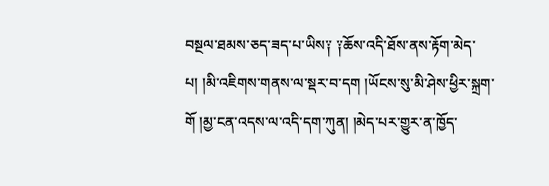བསྔལ་ཐམས་ཅད་ཟད་པ་ཡིས༑ ༑ཆོས་འདི་ཐོས་ནས་རྟོག་མེད་པ། །མི་འཇིགས་གནས་ལ་སྡར་བ་དག །ཡོངས་སུ་མི་ཤེས་ཕྱིར་སྐྲག་གོ །མྱ་ངན་འདས་ལ་འདི་དག་ཀུན། །མེད་པར་གྱུར་ན་ཁྱོད་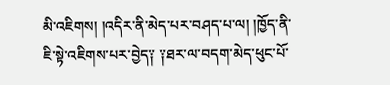མི་འཇིགས། །འདིར་ནི་མེད་པར་བཤད་པ་ལ། །ཁྱོད་ནི་ཇི་སྟེ་འཇིགས་པར་བྱེད༑ ༑ཐར་ལ་བདག་མེད་ཕུང་པོ་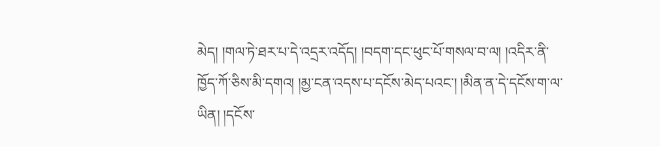མེད། །གལ་ཏེ་ཐར་པ་དེ་འདྲར་འདོད། །བདག་དང་ཕུང་པོ་གསལ་བ་ལ། །འདིར་ནི་ཁྱོད་ཀོ་ཅིས་མི་དགའ། །མྱ་ངན་འདས་པ་དངོས་མེད་པའང་། །མིན་ན་དེ་དངོས་ག་ལ་ཡིན། །དངོས་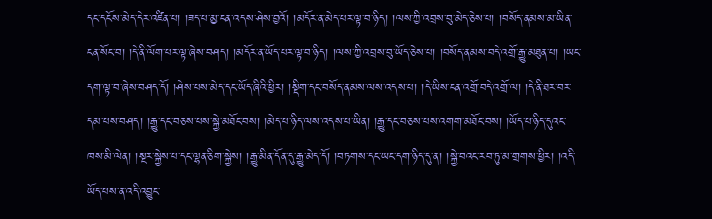དང་དངོས་མེད་དེར་འཛིན་པ། །ཟད་པ་མྱ་ངན་འདས་ཤེས་བྱའོ། །མདོར་ན་མེད་པར་ལྟ་བ་ཉིད། །ལས་ཀྱི་འབྲས་བུ་མེད་ཅེས་པ། །བསོད་ནམས་མ་ཡིན་ངན་སོང་བ། །དེ་ནི་ལོག་པར་ལྟ་ཞེས་བཤད། །མདོར་ན་ཡོད་པར་ལྟ་བ་ཉིད། །ལས་ཀྱི་འབྲས་བུ་ཡོད་ཅེས་པ། །བསོད་ནམས་བདེ་འགྲོ་རྒྱུ་མཐུན་པ། །ཡང་དག་ལྟ་བ་ཞེས་བཤད་དོ། །ཤེས་པས་མེད་དང་ཡོད་ཞིའི་ཕྱིར། །སྡིག་དང་བསོད་ནམས་ལས་འདས་པ། །དེ་ཡིས་ངན་འགྲོ་བདེ་འགྲོ་ལ། །དེ་ནི་ཐར་བར་དམ་པས་བཤད། །རྒྱུ་དང་བཅས་པས་སྐྱེ་མཐོང་བས། །མེད་པ་ཉིད་ལས་འདས་པ་ཡིན། །རྒྱུ་དང་བཅས་པས་འགག་མཐོང་བས། །ཡོད་པ་ཉིད་དུའང་ཁས་མི་ལེན། །སྔར་སྐྱེས་པ་དང་ལྷན་ཅིག་སྐྱེས། །རྒྱུ་མིན་དོན་དུ་རྒྱུ་མེད་དོ། །བཏགས་དང་ཡང་དག་ཉིད་དུ་ན། །སྐྱེ་བའང་རབ་ཏུ་མ་གྲགས་ཕྱིར། །འདི་ཡོད་པས་ན་འདི་འབྱུང་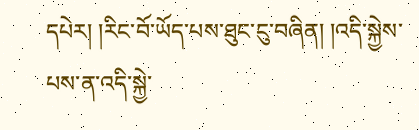དཔེར། །རིང་བོ་ཡོད་པས་ཐུང་ངུ་བཞིན། །འདི་སྐྱེས་པས་ན་འདི་སྐྱེ་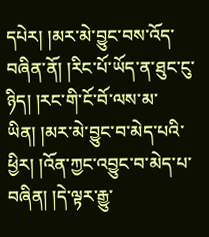དཔེར། །མར་མེ་བྱུང་བས་འོད་བཞིན་ནོ། །རིང་པོ་ཡོད་ན་ཐུང་ངུ་ཉིད། །རང་གི་ངོ་བོ་ལས་མ་ཡིན། །མར་མེ་བྱུང་བ་མེད་པའི་ཕྱིར། །འོན་ཀྱང་འབྱུང་བ་མེད་པ་བཞིན། །དེ་ལྟར་རྒྱུ་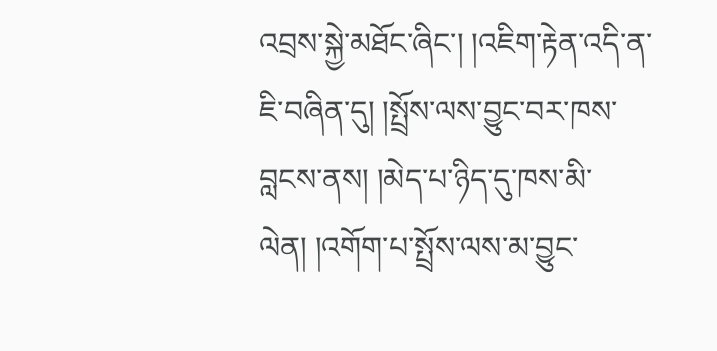འབྲས་སྐྱེ་མཐོང་ཞིང་། །འཇིག་རྟེན་འདི་ན་ཇི་བཞིན་དུ། །སྤྲོས་ལས་བྱུང་བར་ཁས་བླངས་ནས། །མེད་པ་ཉིད་དུ་ཁས་མི་ལེན། །འགོག་པ་སྤྲོས་ལས་མ་བྱུང་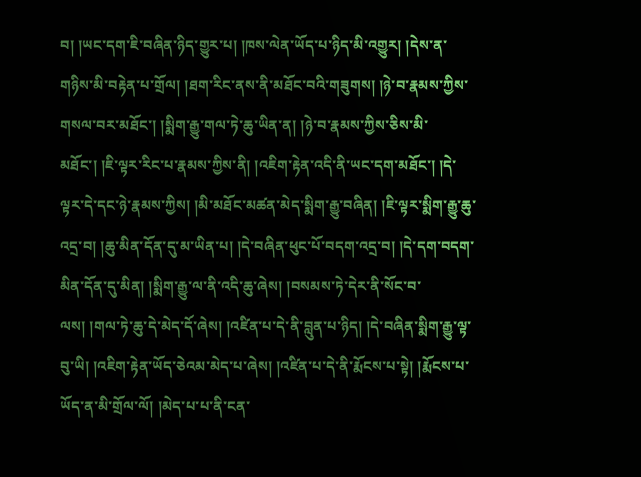བ། །ཡང་དག་ཇི་བཞིན་ཉིད་གྱུར་པ། །ཁས་ལེན་ཡོད་པ་ཉིད་མི་འགྱུར། །དེས་ན་གཉིས་མི་བརྟེན་པ་གྲོལ། །ཐག་རིང་ནས་ནི་མཐོང་བའི་གཟུགས། །ཉེ་བ་རྣམས་ཀྱིས་གསལ་བར་མཐོང་། །སྨིག་རྒྱུ་གལ་ཏེ་ཆུ་ཡིན་ན། །ཉེ་བ་རྣམས་ཀྱིས་ཅིས་མི་མཐོང་། །ཇི་ལྟར་རིང་པ་རྣམས་ཀྱིས་ནི། །འཇིག་རྟེན་འདི་ནི་ཡང་དག་མཐོང་། །དེ་ལྟར་དེ་དང་ཉེ་རྣམས་ཀྱིས། །མི་མཐོང་མཚན་མེད་སྨིག་རྒྱུ་བཞིན། །ཇི་ལྟར་སྨིག་རྒྱུ་ཆུ་འདྲ་བ། །ཆུ་མིན་དོན་དུ་མ་ཡིན་པ། །དེ་བཞིན་ཕུང་པོ་བདག་འདྲ་བ། །དེ་དག་བདག་མིན་དོན་དུ་མིན། །སྨིག་རྒྱུ་ལ་ནི་འདི་ཆུ་ཞེས། །བསམས་ཏེ་དེར་ནི་སོང་བ་ལས། །གལ་ཏེ་ཆུ་དེ་མེད་དོ་ཞེས། །འཛིན་པ་དེ་ནི་བླུན་པ་ཉིད། །དེ་བཞིན་སྨིག་རྒྱུ་ལྟ་བུ་ཡི། །འཇིག་རྟེན་ཡོད་ཅེའམ་མེད་པ་ཞེས། །འཛིན་པ་དེ་ནི་རྨོངས་པ་སྟེ། །རྨོངས་པ་ཡོད་ན་མི་གྲོལ་ལོ། །མེད་པ་པ་ནི་ངན་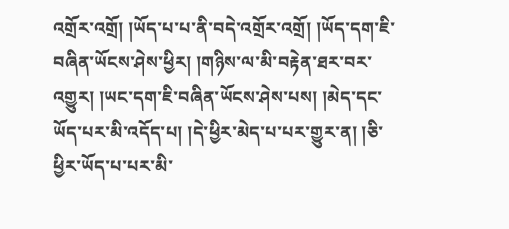འགྲོར་འགྲོ། །ཡོད་པ་པ་ནི་བདེ་འགྲོར་འགྲོ། །ཡོད་དག་ཇི་བཞིན་ཡོངས་ཤེས་ཕྱིར། །གཉིས་ལ་མི་བརྟེན་ཐར་བར་འགྱུར། །ཡང་དག་ཇི་བཞིན་ཡོངས་ཤེས་པས། །མེད་དང་ཡོད་པར་མི་འདོད་པ། །དེ་ཕྱིར་མེད་པ་པར་གྱུར་ན། །ཅི་ཕྱིར་ཡོད་པ་པར་མི་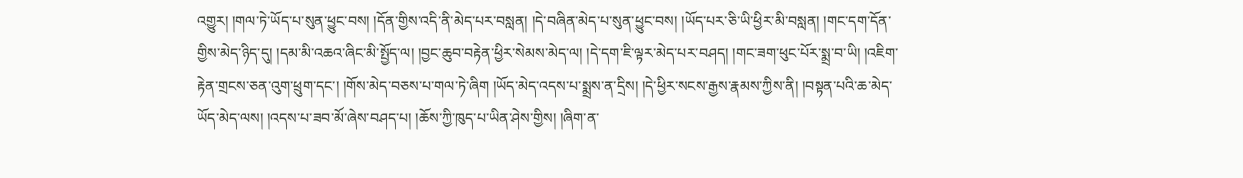འགྱུར། །གལ་ཏེ་ཡོད་པ་སུན་ཕྱུང་བས། །དོན་གྱིས་འདི་ནི་མེད་པར་བསླན། །དེ་བཞིན་མེད་པ་སུན་ཕྱུང་བས། །ཡོད་པར་ཅི་ཡི་ཕྱིར་མི་བསླན། །གང་དག་དོན་གྱིས་མེད་ཉིད་དུ། །དམ་མི་འཆའ་ཞིང་མི་སྤྱོད་ལ། །བྱང་ཆུབ་བརྟེན་ཕྱིར་སེམས་མེད་ལ། །དེ་དག་ཇི་ལྟར་མེད་པར་བཤད། །གང་ཟག་ཕུང་པོར་སྨྲ་བ་ཡི། །འཇིག་རྟེན་གྲངས་ཅན་འུག་ཕྲུག་དང་། །གོས་མེད་བཅས་པ་གལ་ཏེ་ཞིག །ཡོད་མེད་འདས་པ་སྨྲས་ན་དྲིས། །དེ་ཕྱིར་སངས་རྒྱས་རྣམས་ཀྱིས་ནི། །བསྟན་པའི་ཆ་མེད་ཡོད་མེད་ལས། །འདས་པ་ཟབ་མོ་ཞེས་བཤད་པ། །ཆོས་ཀྱི་ཁུད་པ་ཡིན་ཤེས་གྱིས། །ཞིག་ན་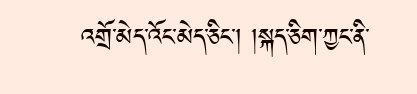འགྲོ་མེད་འོང་མེད་ཅིང་། །སྐད་ཅིག་ཀྱང་ནི་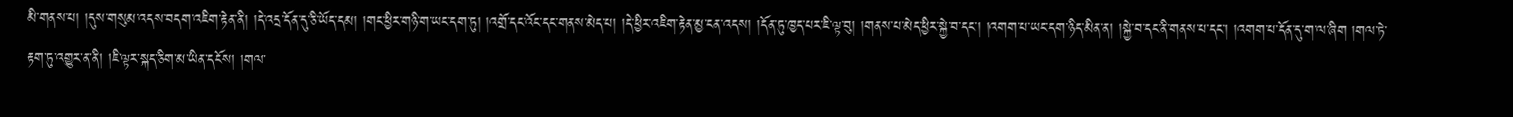མི་གནས་པ། །དུས་གསུམ་འདས་བདག་འཇིག་རྟེན་ནི། །དེ་འདྲ་དོན་དུ་ཅི་ཡོད་དམ། །གང་ཕྱིར་གཉི་ག་ཡང་དག་ཏུ། །འགྲོ་དང་འོང་དང་གནས་མེད་པ། །དེ་ཕྱིར་འཇིག་རྟེན་མྱ་ངན་འདས། །དོན་ཏུ་ཁྱད་པར་ཇི་ལྟ་བུ། །གནས་པ་མེད་ཕྱིར་སྐྱེ་བ་དང་། །འགག་པ་ཡང་དག་ཉིད་མིན་ན། །སྐྱེ་བ་དང་ནི་གནས་པ་དང་། །འགག་པ་དོན་དུ་ག་ལ་ཞིག །གལ་ཏེ་རྟག་ཏུ་འགྱུར་ན་ནི། །ཇི་ལྟར་སྐད་ཅིག་མ་ཡིན་དངོས། །གལ་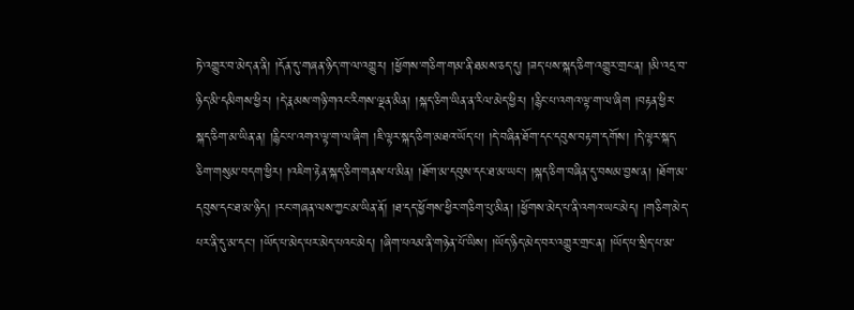ཏེ་འགྱུར་བ་མེད་ན་ནི། །དོན་དུ་གཞན་ཉིད་ག་ལ་འགྱུར། །ཕྱོགས་གཅིག་གམ་ནི་ཐམས་ཅད་དུ། །ཟད་པས་སྐད་ཅིག་འགྱུར་གྲང་ན། །མི་འདྲ་བ་ཉིད་མི་དམིགས་ཕྱིར། །དེ་རྣམས་གཉི་གའང་རིགས་ལྡན་མིན། །སྐད་ཅིག་ཡིན་ན་རིལ་མེད་ཕྱིར། །རྙིང་པ་འགའ་ལྟ་ག་ལ་ཞིག །བརྟན་ཕྱིར་སྐད་ཅིག་མ་ཡིན་ན། །རྙིང་པ་འགའ་ལྟ་ག་ལ་ཞིག །ཇི་ལྟར་སྐད་ཅིག་མཐའ་ཡོད་པ། །དེ་བཞིན་ཐོག་དང་དབུས་བརྟག་དགོས། །དེ་ལྟར་སྐད་ཅིག་གསུམ་བདག་ཕྱིར། །འཇིག་རྟེན་སྐད་ཅིག་གནས་པ་མིན། །ཐོག་མ་དབུས་དང་ཐ་མ་ཡང་། །སྐད་ཅིག་བཞིན་དུ་བསམ་བྱས་ན། །ཐོག་མ་དབུས་དང་ཐ་མ་ཉིད། །རང་གཞན་ལས་ཀྱང་མ་ཡིན་ནོ། །ཐ་དད་ཕྱོགས་ཕྱིར་གཅིག་པུ་མིན། །ཕྱོགས་མེད་པ་ནི་འགའ་ཡང་མེད། །གཅིག་མེད་པར་ནི་དུ་མ་དང་། །ཡོད་པ་མེད་པར་མེད་པའང་མེད། །ཞིག་པའམ་ནི་གཉེན་པོ་ཡིས། །ཡོད་ཉིད་མེད་བར་འགྱུར་གྲང་ན། །ཡོད་པ་སྲིད་པ་མ་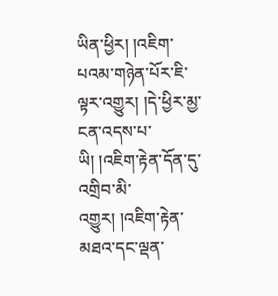ཡིན་ཕྱིར། །འཇིག་པའམ་གཉེན་པོར་ཇི་ལྟར་འགྱུར། །དེ་ཕྱིར་མྱ་ངན་འདས་པ་ཡི། །འཇིག་རྟེན་དོན་དུ་འགྲིབ་མི་འགྱུར། །འཇིག་རྟེན་མཐའ་དང་ལྡན་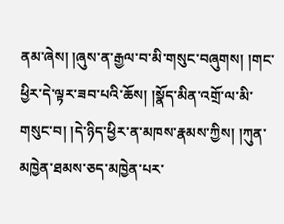ནམ་ཞེས། །ཞུས་ན་རྒྱལ་བ་མི་གསུང་བཞུགས། །གང་ཕྱིར་དེ་ལྟར་ཟབ་པའི་ཆོས། །སྣོད་མིན་འགྲོ་ལ་མི་གསུང་བ། །དེ་ཉིད་ཕྱིར་ན་མཁས་རྣམས་ཀྱིས། །ཀུན་མཁྱེན་ཐམས་ཅད་མཁྱེན་པར་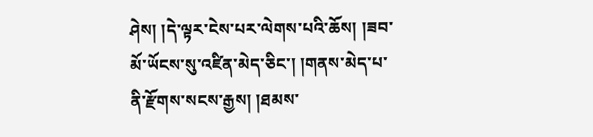ཤེས། །དེ་ལྟར་ངེས་པར་ལེགས་པའི་ཆོས། །ཟབ་མོ་ཡོངས་སུ་འཛིན་མེད་ཅིང་། །གནས་མེད་པ་ནི་རྫོགས་སངས་རྒྱས། །ཐམས་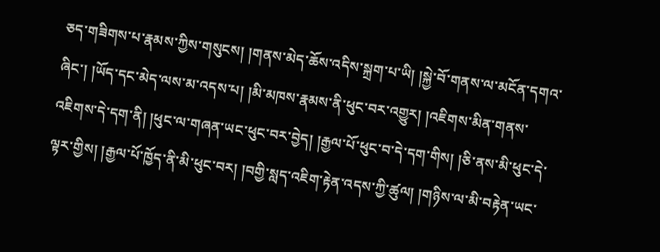ཅད་གཟིགས་པ་རྣམས་ཀྱིས་གསུངས། །གནས་མེད་ཆོས་འདིས་སྐྲག་པ་ཡི། །སྐྱེ་བོ་གནས་ལ་མངོན་དགའ་ཞིང་། །ཡོད་དང་མེད་ལས་མ་འདས་པ། །མི་མཁས་རྣམས་ནི་ཕུང་བར་འགྱུར། །འཇིགས་མིན་གནས་འཇིགས་དེ་དག་ནི། །ཕུང་ལ་གཞན་ཡང་ཕུང་བར་བྱེད། །རྒྱལ་པོ་ཕུང་བ་དེ་དག་གིས། །ཅི་ནས་མི་ཕུང་དེ་ལྟར་གྱིས། །རྒྱལ་པོ་ཁྱོད་ནི་མི་ཕུང་བར། །བགྱི་སླད་འཇིག་རྟེན་འདས་ཀྱི་ཚུལ། །གཉིས་ལ་མི་བརྟེན་ཡང་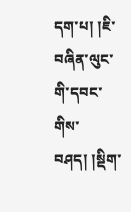དག་པ། །ཇི་བཞིན་ལུང་གི་དབང་གིས་བཤད། །སྡིག་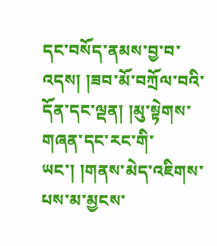དང་བསོད་ནམས་བྱ་བ་འདས། །ཟབ་མོ་བཀྲོལ་བའི་དོན་དང་ལྡན། །མུ་སྟེགས་གཞན་དང་རང་གི་ཡང་། །གནས་མེད་འཇིགས་པས་མ་མྱངས་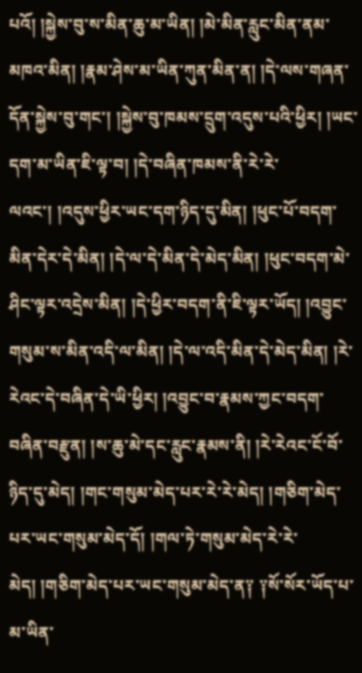པའོ། །སྐྱེས་བུ་ས་མིན་ཆུ་མ་ཡིན། །མེ་མིན་རླུང་མིན་ནམ་མཁའ་མིན། །རྣམ་ཤེས་མ་ཡིན་ཀུན་མིན་ན། །དེ་ལས་གཞན་དོན་སྐྱེས་བུ་གང་། །སྐྱེས་བུ་ཁམས་དྲུག་འདུས་པའི་ཕྱིར། །ཡང་དག་མ་ཡིན་ཇི་ལྟ་བ། །དེ་བཞིན་ཁམས་ནི་རེ་རེ་ལའང་། །འདུས་ཕྱིར་ཡང་དག་ཉིད་དུ་མིན། །ཕུང་པོ་བདག་མིན་དེར་དེ་མིན། །དེ་ལ་དེ་མིན་དེ་མེད་མིན། །ཕུང་བདག་མེ་ཤིང་ལྟར་འདྲེས་མིན། །དེ་ཕྱིར་བདག་ནི་ཇི་ལྟར་ཡོད། །འབྱུང་གསུམ་ས་མིན་འདི་ལ་མིན། །དེ་ལ་འདི་མིན་དེ་མེད་མིན། །རེ་རེའང་དེ་བཞིན་དེ་ཡི་ཕྱིར། །འབྱུང་བ་རྣམས་ཀྱང་བདག་བཞིན་བརྫུན། །ས་ཆུ་མེ་དང་རླུང་རྣམས་ནི། །རེ་རེའང་ངོ་བོ་ཉིད་དུ་མེད། །གང་གསུམ་མེད་པར་རེ་རེ་མེད། །གཅིག་མེད་པར་ཡང་གསུམ་མེད་དོ། །གལ་ཏེ་གསུམ་མེད་རེ་རེ་མེད། །གཅིག་མེད་པར་ཡང་གསུམ་མེད་ན༑ ༑སོ་སོར་ཡོད་པ་མ་ཡིན་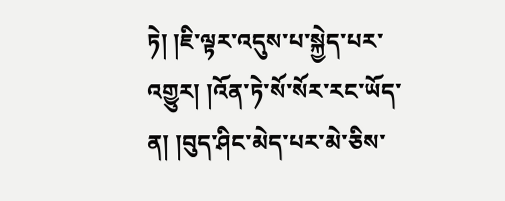ཏེ། །ཇི་ལྟར་འདུས་པ་སྐྱེད་པར་འགྱུར། །འོན་ཏེ་སོ་སོར་རང་ཡོད་ན། །བུད་ཤིང་མེད་པར་མེ་ཅིས་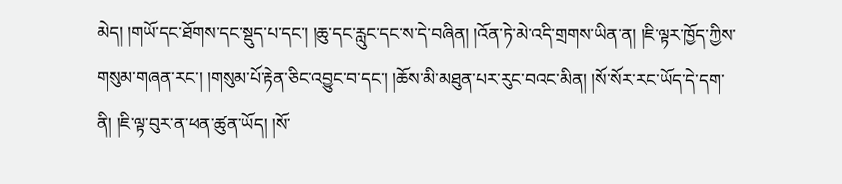མེད། །གཡོ་དང་ཐོགས་དང་སྡུད་པ་དང་། །ཆུ་དང་རླུང་དང་ས་དེ་བཞིན། །འོན་ཏེ་མེ་འདི་གྲགས་ཡིན་ན། །ཇི་ལྟར་ཁྱོད་ཀྱིས་གསུམ་གཞན་རང་། །གསུམ་པོ་རྟེན་ཅིང་འབྱུང་བ་དང་། །ཆོས་མི་མཐུན་པར་རུང་བའང་མིན། །སོ་སོར་རང་ཡོད་དེ་དག་ནི། །ཇི་ལྟ་བུར་ན་ཕན་ཚུན་ཡོད། །སོ་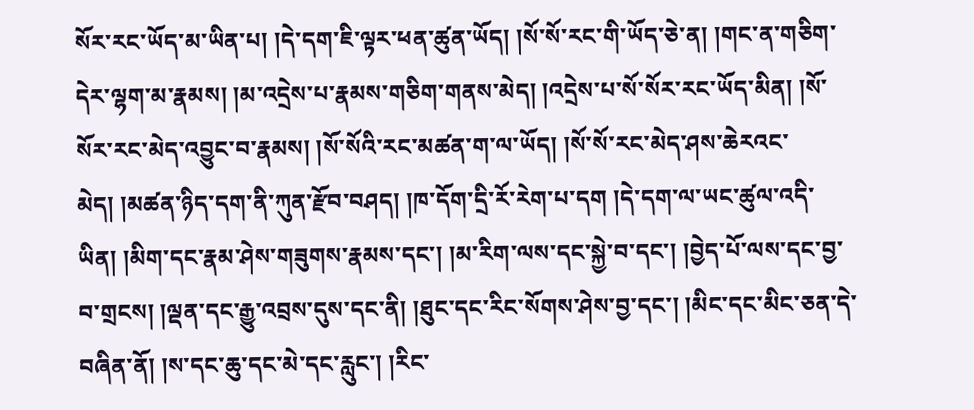སོར་རང་ཡོད་མ་ཡིན་པ། །དེ་དག་ཇི་ལྟར་ཕན་ཚུན་ཡོད། །སོ་སོ་རང་གི་ཡོད་ཅེ་ན། །གང་ན་གཅིག་དེར་ལྷག་མ་རྣམས། །མ་འདྲེས་པ་རྣམས་གཅིག་གནས་མེད། །འདྲེས་པ་སོ་སོར་རང་ཡོད་མིན། །སོ་སོར་རང་མེད་འབྱུང་བ་རྣམས། །སོ་སོའི་རང་མཚན་ག་ལ་ཡོད། །སོ་སོ་རང་མེད་ཤས་ཆེརའང་མེད། །མཚན་ཉིད་དག་ནི་ཀུན་རྫོབ་བཤད། །ཁ་དོག་དྲི་རོ་རེག་པ་དག །དེ་དག་ལ་ཡང་ཚུལ་འདི་ཡིན། །མིག་དང་རྣམ་ཤེས་གཟུགས་རྣམས་དང་། །མ་རིག་ལས་དང་སྐྱེ་བ་དང་། །བྱེད་པོ་ལས་དང་བྱ་བ་གྲངས། །ལྡན་དང་རྒྱུ་འབྲས་དུས་དང་ནི། །ཐུང་དང་རིང་སོགས་ཤེས་བྱ་དང་། །མིང་དང་མིང་ཅན་དེ་བཞིན་ནོ། །ས་དང་ཆུ་དང་མེ་དང་རླུང་། །རིང་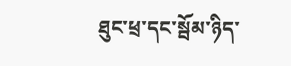ཐུང་ཕྲ་དང་སྦོམ་ཉིད་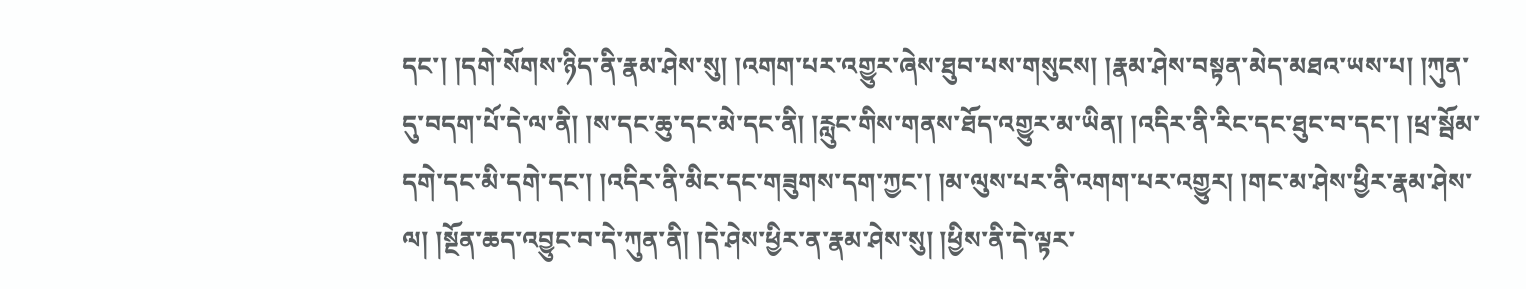དང་། །དགེ་སོགས་ཉིད་ནི་རྣམ་ཤེས་སུ། །འགག་པར་འགྱུར་ཞེས་ཐུབ་པས་གསུངས། །རྣམ་ཤེས་བསྟན་མེད་མཐའ་ཡས་པ། །ཀུན་དུ་བདག་པོ་དེ་ལ་ནི། །ས་དང་ཆུ་དང་མེ་དང་ནི། །རླུང་གིས་གནས་ཐོད་འགྱུར་མ་ཡིན། །འདིར་ནི་རིང་དང་ཐུང་བ་དང་། །ཕྲ་སྦོམ་དགེ་དང་མི་དགེ་དང་། །འདིར་ནི་མིང་དང་གཟུགས་དག་ཀྱང་། །མ་ལུས་པར་ནི་འགག་པར་འགྱུར། །གང་མ་ཤེས་ཕྱིར་རྣམ་ཤེས་ལ། །སྔོན་ཆད་འབྱུང་བ་དེ་ཀུན་ནི། །དེ་ཤེས་ཕྱིར་ན་རྣམ་ཤེས་སུ། །ཕྱིས་ནི་དེ་ལྟར་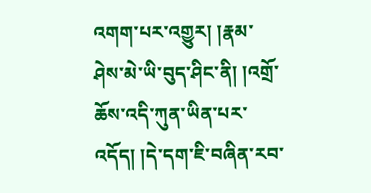འགག་པར་འགྱུར། །རྣམ་ཤེས་མེ་ཡི་བུད་ཤིང་ནི། །འགྲོ་ཆོས་འདི་ཀུན་ཡིན་པར་འདོད། །དེ་དག་ཇི་བཞིན་རབ་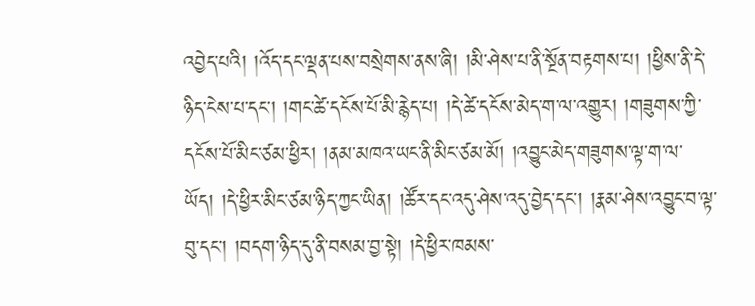འབྱེད་པའི། །འོད་དང་ལྡན་པས་བསྲེགས་ནས་ཞི། །མི་ཤེས་པ་ནི་སྔོན་བརྟགས་པ། །ཕྱིས་ནི་དེ་ཉིད་ངེས་པ་དང་། །གང་ཚེ་དངོས་པོ་མི་རྙེད་པ། །དེ་ཚེ་དངོས་མེད་ག་ལ་འགྱུར། །གཟུགས་ཀྱི་དངོས་པོ་མིང་ཙམ་ཕྱིར། །ནམ་མཁའ་ཡང་ནི་མིང་ཙམ་མོ། །འབྱུང་མེད་གཟུགས་ལྟ་ག་ལ་ཡོད། །དེ་ཕྱིར་མིང་ཙམ་ཉིད་ཀྱང་ཡིན། །ཚོར་དང་འདུ་ཤེས་འདུ་བྱེད་དང་། །རྣམ་ཤེས་འབྱུང་བ་ལྟ་བུ་དང་། །བདག་ཉིད་དུ་ནི་བསམ་བྱ་སྟེ། །དེ་ཕྱིར་ཁམས་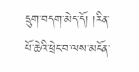དྲུག་བདག་མེད་དོ། །རིན་པོ་ཆེའི་ཕྲེང་བ་ལས་མངོན་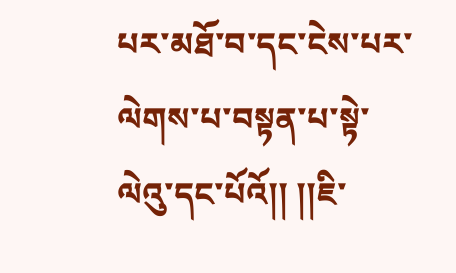པར་མཐོ་བ་དང་ངེས་པར་ལེགས་པ་བསྟན་པ་སྟེ་ལེའུ་དང་པོའོ།། །།ཇི་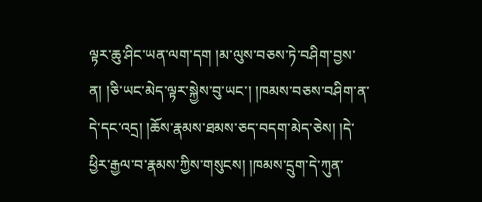ལྟར་ཆུ་ཤིང་ཡན་ལག་དག །མ་ལུས་བཅས་ཏེ་བཤིག་བྱས་ན། །ཅི་ཡང་མེད་ལྟར་སྐྱེས་བུ་ཡང་། །ཁམས་བཅས་བཤིག་ན་དེ་དང་འདྲ། །ཆོས་རྣམས་ཐམས་ཅད་བདག་མེད་ཅེས། །དེ་ཕྱིར་རྒྱལ་བ་རྣམས་ཀྱིས་གསུངས། །ཁམས་དྲུག་དེ་ཀུན་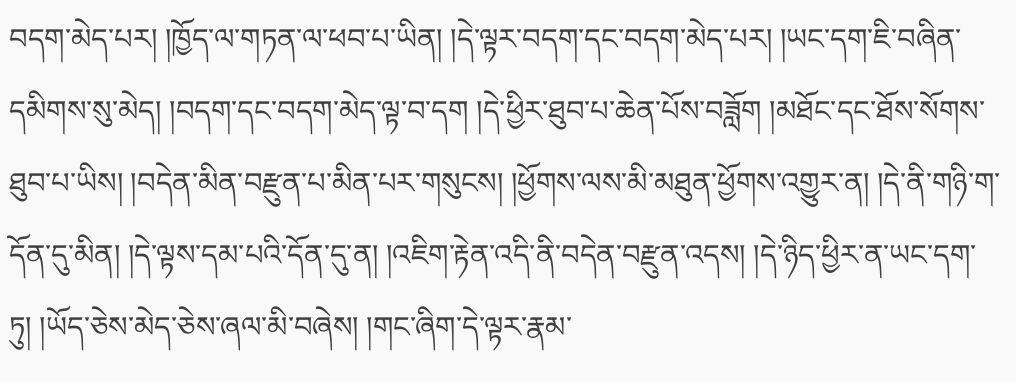བདག་མེད་པར། །ཁྱོད་ལ་གཏན་ལ་ཕབ་པ་ཡིན། །དེ་ལྟར་བདག་དང་བདག་མེད་པར། །ཡང་དག་ཇི་བཞིན་དམིགས་སུ་མེད། །བདག་དང་བདག་མེད་ལྟ་བ་དག །དེ་ཕྱིར་ཐུབ་པ་ཆེན་པོས་བཟློག །མཐོང་དང་ཐོས་སོགས་ཐུབ་པ་ཡིས། །བདེན་མིན་བརྫུན་པ་མིན་པར་གསུངས། །ཕྱོགས་ལས་མི་མཐུན་ཕྱོགས་འགྱུར་ན། །དེ་ནི་གཉི་ག་དོན་དུ་མིན། །དེ་ལྟས་དམ་པའི་དོན་དུ་ན། །འཇིག་རྟེན་འདི་ནི་བདེན་བརྫུན་འདས། །དེ་ཉིད་ཕྱིར་ན་ཡང་དག་ཏུ། །ཡོད་ཅེས་མེད་ཅེས་ཞལ་མི་བཞེས། །གང་ཞིག་དེ་ལྟར་རྣམ་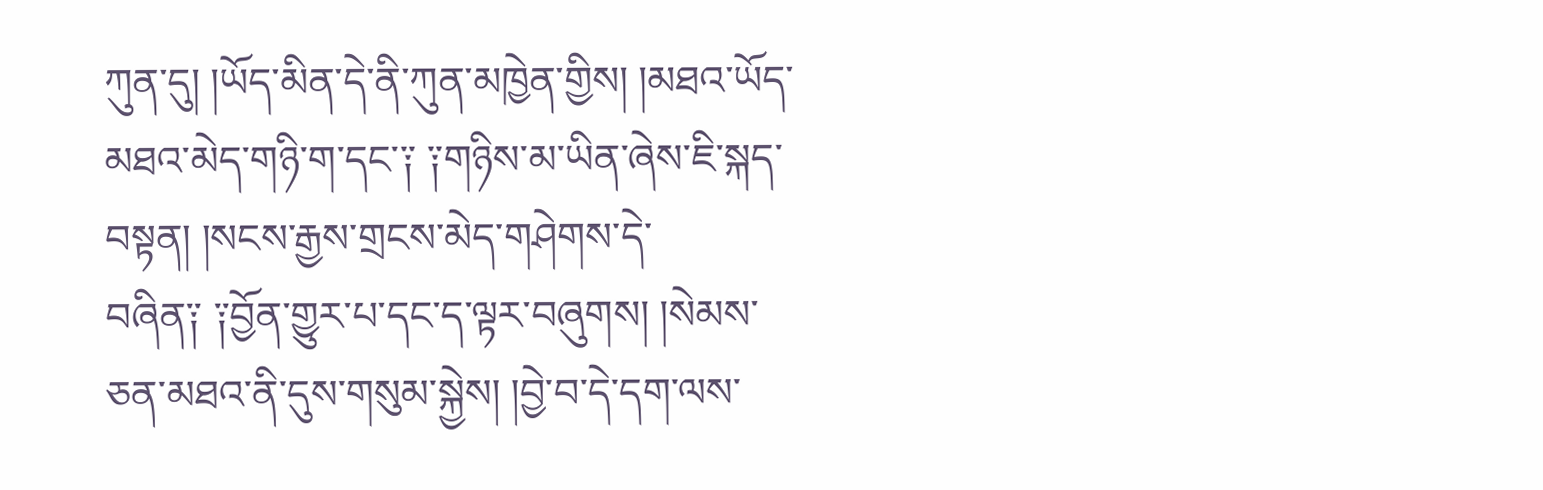ཀུན་དུ། །ཡོད་མིན་དེ་ནི་ཀུན་མཁྱེན་གྱིས། །མཐའ་ཡོད་མཐའ་མེད་གཉི་ག་དང་༑ ༑གཉིས་མ་ཡིན་ཞེས་ཇི་སྐད་བསྟན། །སངས་རྒྱས་གྲངས་མེད་གཤེགས་དེ་བཞིན༑ ༑བྱོན་གྱུར་པ་དང་ད་ལྟར་བཞུགས། །སེམས་ཅན་མཐའ་ནི་དུས་གསུམ་སྐྱེས། །བྱེ་བ་དེ་དག་ལས་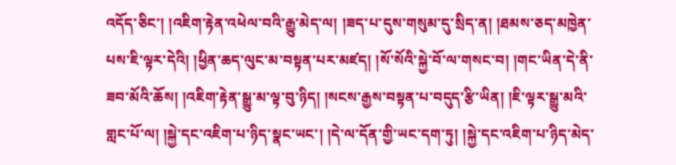འདོད་ཅིང་། །འཇིག་རྟེན་འཕེལ་བའི་རྒྱུ་མེད་ལ། །ཟད་པ་དུས་གསུམ་དུ་སྲིད་ན། །ཐམས་ཅད་མཁྱེན་པས་ཇི་ལྟར་དེའི། །ཕྱིན་ཆད་ལུང་མ་བསྟན་པར་མཛད། །སོ་སོའི་སྐྱེ་བོ་ལ་གསང་བ། །གང་ཡིན་དེ་ནི་ཟབ་མོའི་ཆོས། །འཇིག་རྟེན་སྒྱུ་མ་ལྟ་བུ་ཉིད། །སངས་རྒྱས་བསྟན་པ་བདུད་རྩི་ཡིན། །ཇི་ལྟར་སྒྱུ་མའི་གླང་པོ་ལ། །སྐྱེ་དང་འཇིག་པ་ཉིད་སྣང་ཡང་། །དེ་ལ་དོན་གྱི་ཡང་དག་ཏུ། །སྐྱེ་དང་འཇིག་པ་ཉིད་མེད་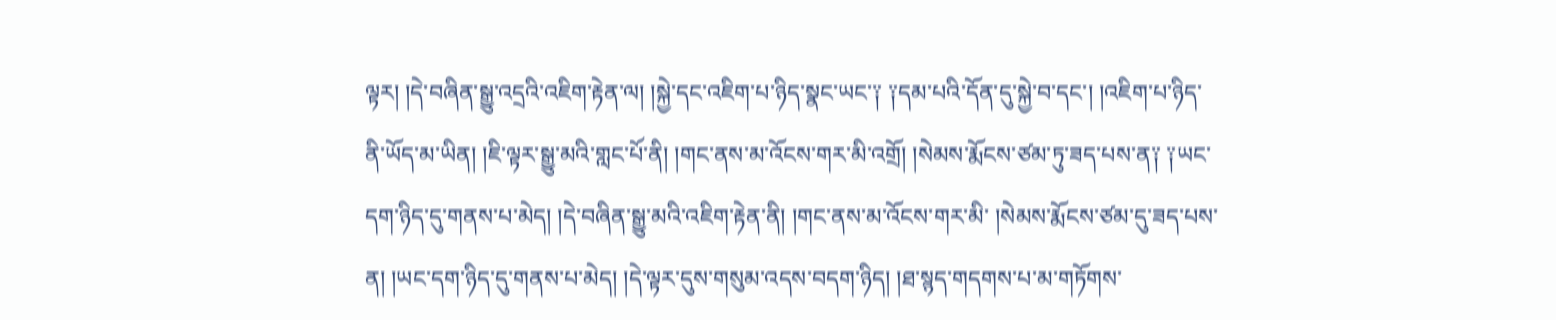ལྟར། །དེ་བཞིན་སྒྱུ་འདྲའི་འཇིག་རྟེན་ལ། །སྐྱེ་དང་འཇིག་པ་ཉིད་སྣང་ཡང་༑ ༑དམ་པའི་དོན་དུ་སྐྱེ་བ་དང་། །འཇིག་པ་ཉིད་ནི་ཡོད་མ་ཡིན། །ཇི་ལྟར་སྒྱུ་མའི་གླང་པོ་ནི། །གང་ནས་མ་འོངས་གར་མི་འགྲོ། །སེམས་རྨོངས་ཙམ་ཏུ་ཟད་པས་ན༑ ༑ཡང་དག་ཉིད་དུ་གནས་པ་མེད། །དེ་བཞིན་སྒྱུ་མའི་འཇིག་རྟེན་ནི། །གང་ནས་མ་འོངས་གར་མི་ །སེམས་རྨོངས་ཙམ་དུ་ཟད་པས་ན། །ཡང་དག་ཉིད་དུ་གནས་པ་མེད། །དེ་ལྟར་དུས་གསུམ་འདས་བདག་ཉིད། །ཐ་སྙད་གདགས་པ་མ་གཏོགས་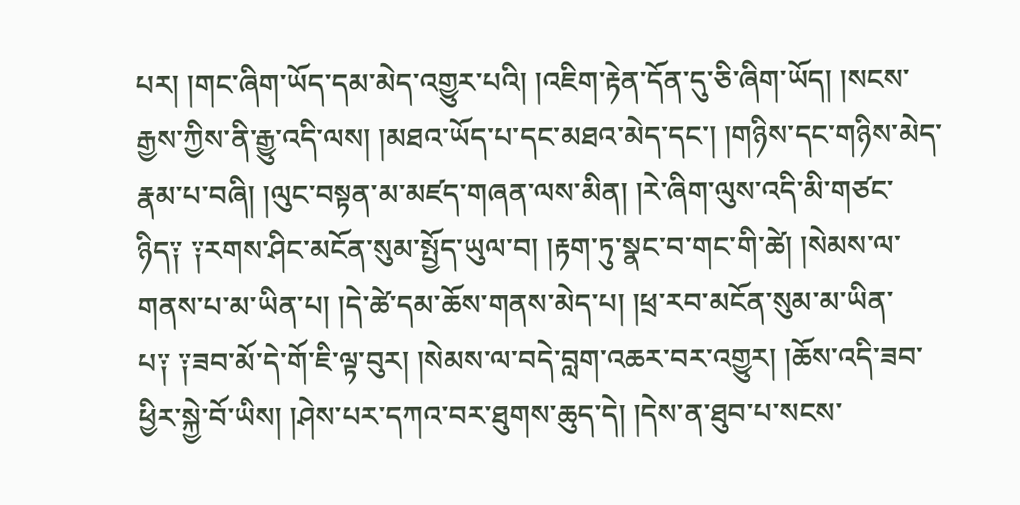པར། །གང་ཞིག་ཡོད་དམ་མེད་འགྱུར་པའི། །འཇིག་རྟེན་དོན་དུ་ཅི་ཞིག་ཡོད། །སངས་རྒྱས་ཀྱིས་ནི་རྒྱུ་འདི་ལས། །མཐའ་ཡོད་པ་དང་མཐའ་མེད་དང་། །གཉིས་དང་གཉིས་མེད་རྣམ་པ་བཞི། །ལུང་བསྟན་མ་མཛད་གཞན་ལས་མིན། །རེ་ཞིག་ལུས་འདི་མི་གཙང་ཉིད༑ ༑རགས་ཤིང་མངོན་སུམ་སྤྱོད་ཡུལ་བ། །རྟག་ཏུ་སྣང་བ་གང་གི་ཚེ། །སེམས་ལ་གནས་པ་མ་ཡིན་པ། །དེ་ཚེ་དམ་ཆོས་གནས་མེད་པ། །ཕྲ་རབ་མངོན་སུམ་མ་ཡིན་པ༑ ༑ཟབ་མོ་དེ་གོ་ཇི་ལྟ་བུར། །སེམས་ལ་བདེ་བླག་འཆར་བར་འགྱུར། །ཆོས་འདི་ཟབ་ཕྱིར་སྐྱེ་བོ་ཡིས། །ཤེས་པར་དཀའ་བར་ཐུགས་ཆུད་དེ། །དེས་ན་ཐུབ་པ་སངས་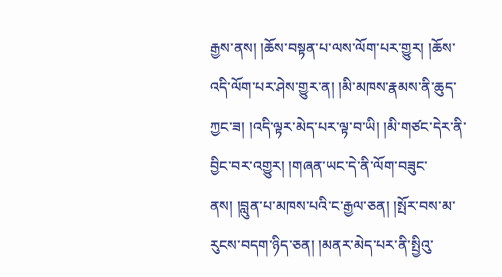རྒྱས་ནས། །ཆོས་བསྟན་པ་ལས་ལོག་པར་གྱུར། །ཆོས་འདི་ལོག་པར་ཤེས་གྱུར་ན། །མི་མཁས་རྣམས་ནི་ཆུད་ཀྱང་ཟ། །འདི་ལྟར་མེད་པར་ལྟ་བ་ཡི། །མི་གཙང་དེར་ནི་བྱིང་བར་འགྱུར། །གཞན་ཡང་དེ་ནི་ལོག་བཟུང་ནས། །བླུན་པ་མཁས་པའི་ང་རྒྱལ་ཅན། །སྤོར་བས་མ་རུངས་བདག་ཉིད་ཅན། །མནར་མེད་པར་ནི་སྤྱིའུ་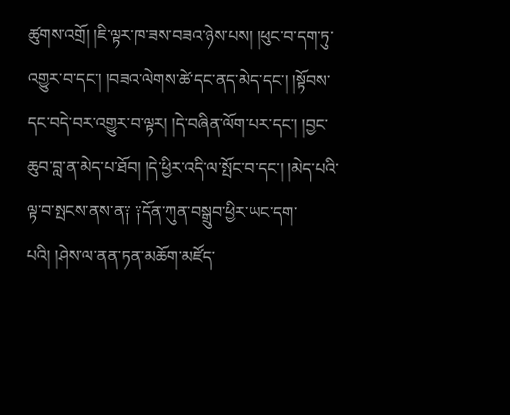ཚུགས་འགྲོ། །ཇི་ལྟར་ཁ་ཟས་བཟའ་ཉེས་པས། །ཕུང་བ་དག་ཏུ་འགྱུར་བ་དང་། །བཟའ་ལེགས་ཚེ་དང་ནད་མེད་དང་། །སྟོབས་དང་བདེ་བར་འགྱུར་བ་ལྟར། །དེ་བཞིན་ལོག་པར་དང་། །བྱང་ཆུབ་བླ་ན་མེད་པ་ཐོབ། །དེ་ཕྱིར་འདི་ལ་སྤོང་བ་དང་། །མེད་པའི་ལྟ་བ་སྤངས་ནས་ན༑ ༑དོན་ཀུན་བསྒྲུབ་ཕྱིར་ཡང་དག་པའི། །ཤེས་ལ་ནན་ཏན་མཆོག་མཛོད་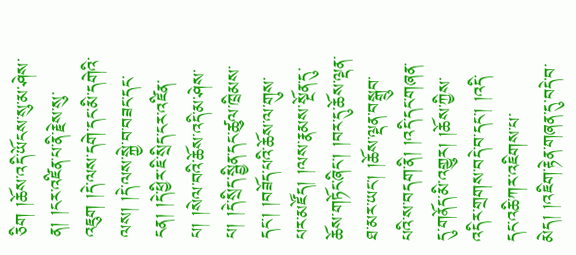ཅིག །ཆོས་འདི་ཡོངས་སུ་མ་ཤེས་ན། །ངར་འཛིན་པ་ནི་རྗེས་སུ་འཇུག །དེ་ལས་དགེ་དང་མི་དགེའི་ལས། །དེ་ལས་སྐྱེ་བ་བཟང་དང་ངན། །དེ་ཕྱིར་ཇི་སྲིད་ངར་འཛིན་པ། །སེལ་བའི་ཆོས་འདི་མ་ཤེས་པ། །དེ་སྲིད་སྦྱིན་དང་ཚུལ་ཁྲིམས་དང་། །བཟོད་པའི་ཆོས་ལ་གུས་པར་མཛོད། །ལས་རྣམས་སྔོན་དུ་ཆོས་གཏོང་ཞིང་། །བར་དུ་ཆོས་ལྡན་ཐ་མར་ཡང་། །ཆོས་ལྡན་བསྒྲུབ་པའི་ས་བདག་ནི། །འདི་དང་གཞན་དུ་གནོད་མི་འགྱུར། །ཆོས་ཀྱིས་འདིར་གྲགས་བདེ་བ་དང་། །འདི་དང་འཆི་ཀར་འཇིགས་པ་མེད། །འཇིག་རྟེན་གཞན་དུ་བདེ་བ་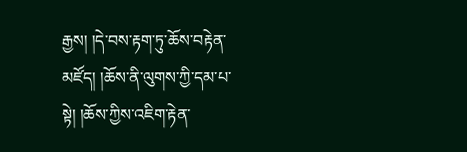རྒྱས། །དེ་བས་རྟག་ཏུ་ཆོས་བརྟེན་མཛོད། །ཆོས་ནི་ལུགས་ཀྱི་དམ་པ་སྟེ། །ཆོས་ཀྱིས་འཇིག་རྟེན་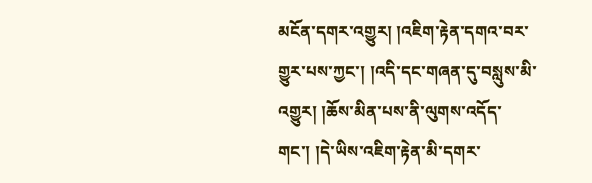མངོན་དགར་འགྱུར། །འཇིག་རྟེན་དགའ་བར་གྱུར་པས་ཀྱང་། །འདི་དང་གཞན་དུ་བསླུས་མི་འགྱུར། །ཆོས་མིན་པས་ནི་ལུགས་འདོད་གང་། །དེ་ཡིས་འཇིག་རྟེན་མི་དགར་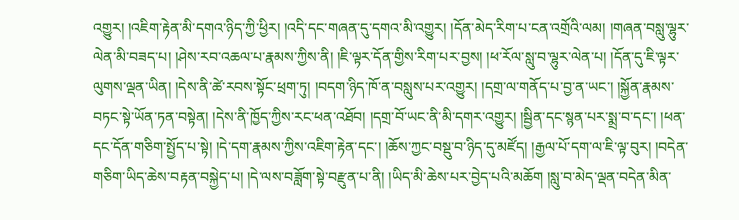འགྱུར། །འཇིག་རྟེན་མི་དགའ་ཉིད་ཀྱི་ཕྱིར། །འདི་དང་གཞན་དུ་དགའ་མི་འགྱུར། །དོན་མེད་རིག་པ་ངན་འགྲོའི་ལམ། །གཞན་བསླུ་ལྷུར་ལེན་མི་བཟད་པ། །ཤེས་རབ་འཆལ་པ་རྣམས་ཀྱིས་ནི། །ཇི་ལྟར་དོན་གྱིས་རིག་པར་བྱས། །ཕ་རོལ་སླུ་བ་ལྷུར་ལེན་པ། །དོན་དུ་ཇི་ལྟར་ལུགས་ལྡན་ཡིན། །དེས་ནི་ཚེ་རབས་སྟོང་ཕྲག་ཏུ། །བདག་ཉིད་ཁོ་ན་བསླུས་པར་འགྱུར། །དགྲ་ལ་གནོད་པ་བྱ་ན་ཡང་། །སྐྱོན་རྣམས་བཏང་སྟེ་ཡོན་ཏན་བསྟེན། །དེས་ནི་ཁྱོད་ཀྱིས་རང་ཕན་འཐོབ། །དགྲ་བོ་ཡང་ནི་མི་དགར་འགྱུར། །སྦྱིན་དང་སྙན་པར་སྨྲ་བ་དང་། །ཕན་དང་དོན་གཅིག་སྤྱོད་པ་སྟེ། །དེ་དག་རྣམས་ཀྱིས་འཇིག་རྟེན་དང་། །ཆོས་ཀྱང་བསྡུ་བ་ཉིད་དུ་མཛོད། །རྒྱལ་པོ་དག་ལ་ཇི་ལྟ་བུར། །བདེན་གཅིག་ཡིད་ཆེས་བརྟན་བསྐྱེད་པ། །དེ་ལས་བཟློག་སྟེ་བརྫུན་པ་ནི། །ཡིད་མི་ཆེས་པར་བྱེད་པའི་མཆོག །སླུ་བ་མེད་ལྡན་བདེན་མིན་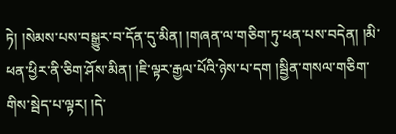ཏེ། །སེམས་པས་བསྒྱུར་བ་དོན་དུ་མིན། །གཞན་ལ་གཅིག་ཏུ་ཕན་པས་བདེན། །མི་ཕན་ཕྱིར་ནི་ཅིག་ཤོས་མིན། །ཇི་ལྟར་རྒྱལ་པོའི་ཉེས་པ་དག །སྦྱིན་གསལ་གཅིག་གིས་སྦེད་པ་ལྟར། །དེ་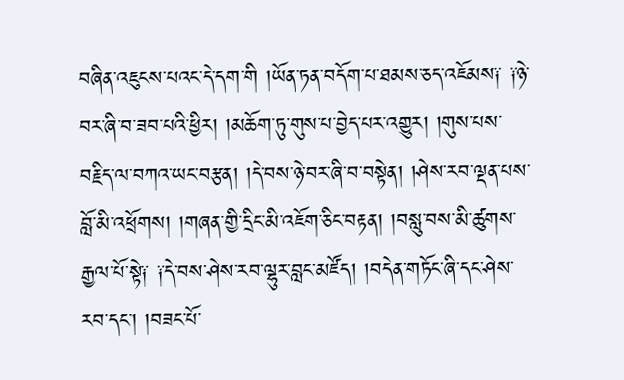བཞིན་འཇུངས་པའང་དེ་དག་གི །ཡོན་ཏན་བདོག་པ་ཐམས་ཅད་འཇོམས༑ ༑ཉེ་བར་ཞི་བ་ཟབ་པའི་ཕྱིར། །མཆོག་ཏུ་གུས་པ་བྱེད་པར་འགྱུར། །གུས་པས་བརྗིད་ལ་བཀའ་ཡང་བརྩན། །དེ་བས་ཉེ་བར་ཞི་བ་བསྟེན། །ཤེས་རབ་ལྡན་པས་བློ་མི་འཕྲོགས། །གཞན་གྱི་དྲིང་མི་འཇོག་ཅིང་བརྟན། །བསླུ་བས་མི་ཚུགས་རྒྱལ་པོ་སྟེ༑ ༑དེ་བས་ཤེས་རབ་ལྷུར་བླང་མཛོད། །བདེན་གཏོང་ཞི་དང་ཤེས་རབ་དང་། །བཟང་པོ་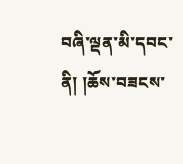བཞི་ལྡན་མི་དབང་ནི། །ཆོས་བཟངས་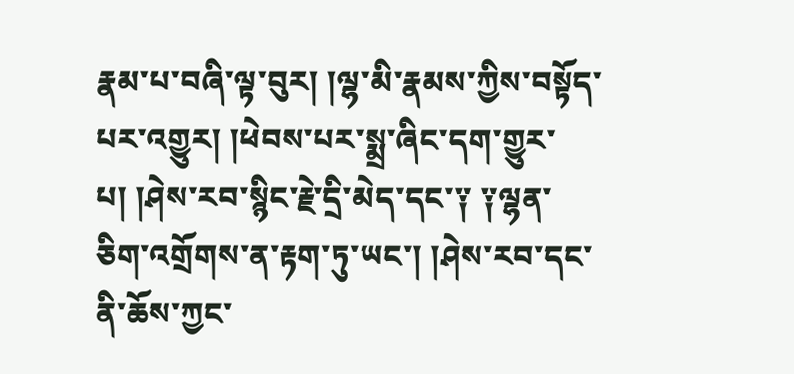རྣམ་པ་བཞི་ལྟ་བུར། །ལྷ་མི་རྣམས་ཀྱིས་བསྟོད་པར་འགྱུར། །ཕེབས་པར་སྨྲ་ཞིང་དག་གྱུར་པ། །ཤེས་རབ་སྙིང་རྗེ་དྲི་མེད་དང་༑ ༑ལྷན་ཅིག་འགྲོགས་ན་རྟག་ཏུ་ཡང་། །ཤེས་རབ་དང་ནི་ཆོས་ཀྱང་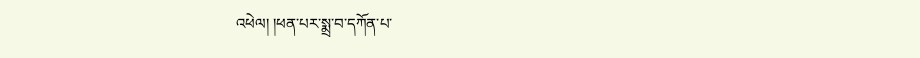འཕེལ། །ཕན་པར་སྨྲ་བ་དཀོན་པ་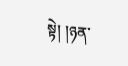སྟེ། །ཉན་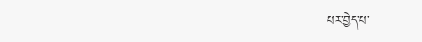པར་བྱེད་པ་